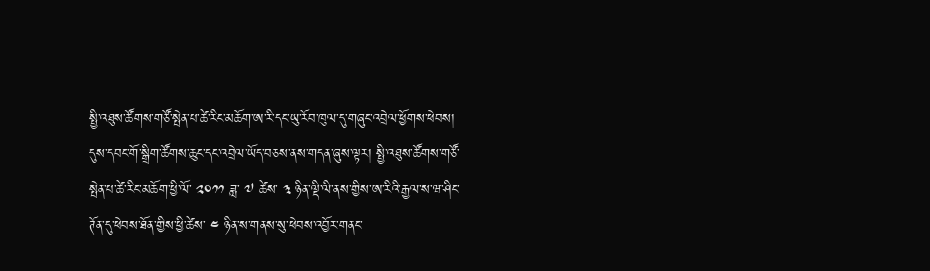སྤྱི་འཐུས་ཚོགས་གཙོ་སྤེན་པ་ཚེ་རིང་མཆོག་ཨ་རི་དང་ཡུ་རོབ་ཁུལ་དུ་གཞུང་འབྲེལ་ཕྱོགས་ཕེབས།
དུས་དབང་གོ་སྒྲིག་ཚོགས་ཆུང་དང་འབྲེལ་ཡོད་བཅས་ནས་གདན་ཞུས་ལྟར། སྤྱི་འཐུས་ཚོགས་གཙོ་སྤེན་པ་ཚེ་རིང་མཆོག་ཕྱི་ལོ་ ༢༠༡༡ ཟླ་ ༧ ཚེས་ ༣ ཉིན་ལྡི་ལི་ནས་གྱིས་ཨ་རིའི་རྒྱལ་ས་ཝ་ཤིང་ཊོན་དུ་ཕེབས་ཐོན་གྱིས་ཕྱི་ཚེས་ ༤ ཉིན་ས་གནས་སུ་ཕེབས་འབྱོར་གནང་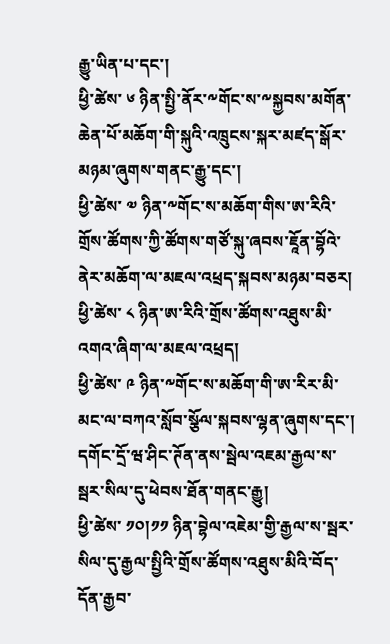རྒྱུ་ཡིན་པ་དང་།
ཕྱི་ཚེས་ ༦ ཉིན་སྤྱི་ནོར་༸གོང་ས་༸སྐྱབས་མགོན་ཆེན་པོ་མཆོག་གི་སྐུའི་འཁྲུངས་སྐར་མཛད་སྒོར་མཉམ་ཞུགས་གནང་རྒྱུ་དང་།
ཕྱི་ཚེས་ ༧ ཉིན་༸གོང་ས་མཆོག་གིས་ཨ་རིའི་གྲོས་ཚོགས་ཀྱི་ཚོགས་གཙོ་སྐུ་ཞབས་ཇཱོན་བྷོའེ་ནེར་མཆོག་ལ་མཇལ་འཕྲད་སྐབས་མཉམ་བཅར།
ཕྱི་ཚེས་ ༨ ཉིན་ཨ་རིའི་གྲོས་ཚོགས་འཐུས་མི་འགའ་ཞིག་ལ་མཇལ་འཕྲད།
ཕྱི་ཚེས་ ༩ ཉིན་༸གོང་ས་མཆོག་གི་ཨ་རིར་མི་མང་ལ་བཀའ་སློབ་སྩོལ་སྐབས་ལྷན་ཞུགས་དང་། དགོང་དྲོ་ཝ་ཤིང་ཊོན་ནས་སྦེལ་འཇམ་རྒྱལ་ས་སྦར་སིལ་དུ་ཕེབས་ཐོན་གནང་རྒྱུ།
ཕྱི་ཚེས་ ༡༠།༡༡ ཉིན་བྷེལ་འཇེམ་གྱི་རྒྱལ་ས་སྦར་སིལ་དུ་རྒྱལ་སྤྱིའི་གྲོས་ཚོགས་འཐུས་མིའི་བོད་དོན་རྒྱབ་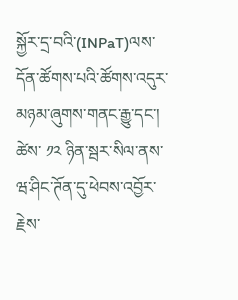སྐྱོར་དྲ་བའི་(INPaT)ལས་དོན་ཚོགས་པའི་ཚོགས་འདུར་མཉམ་ཞུགས་གནང་རྒྱུ་དང་།
ཚེས་ ༡༢ ཉིན་སྦར་སིལ་ནས་ཝ་ཤིང་ཊོན་དུ་ཕེབས་འབྱོར་རྗེས་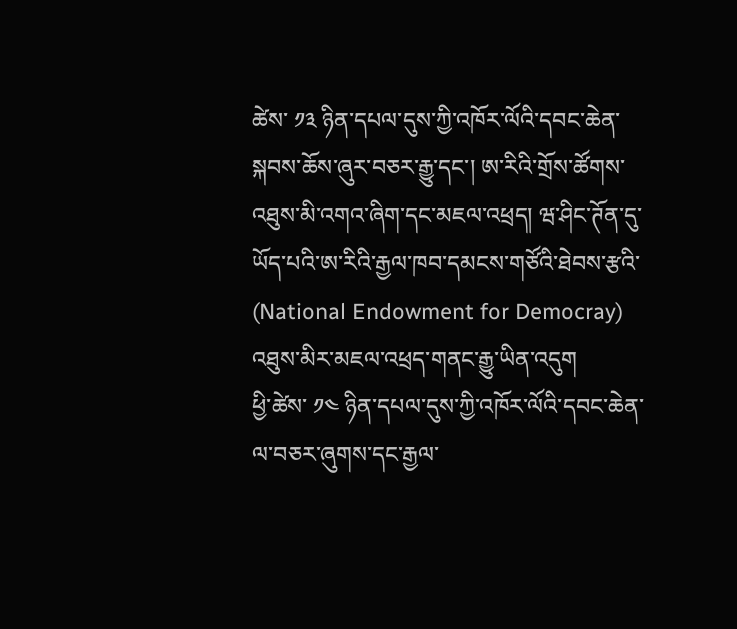ཚེས་ ༡༣ ཉིན་དཔལ་དུས་ཀྱི་འཁོར་ལོའི་དབང་ཆེན་སྐབས་ཆོས་ཞུར་བཅར་རྒྱུ་དང་། ཨ་རིའི་གྲོས་ཚོགས་འཐུས་མི་འགའ་ཞིག་དང་མཇལ་འཕྲད། ཝ་ཤིང་ཊོན་དུ་ཡོད་པའི་ཨ་རིའི་རྒྱལ་ཁབ་དམངས་གཙོའི་ཐེབས་རྩའི་ (National Endowment for Democray) འཐུས་མིར་མཇལ་འཕྲད་གནང་རྒྱུ་ཡིན་འདུག
ཕྱི་ཚེས་ ༡༤ ཉིན་དཔལ་དུས་ཀྱི་འཁོར་ལོའི་དབང་ཆེན་ལ་བཅར་ཞུགས་དང་རྒྱལ་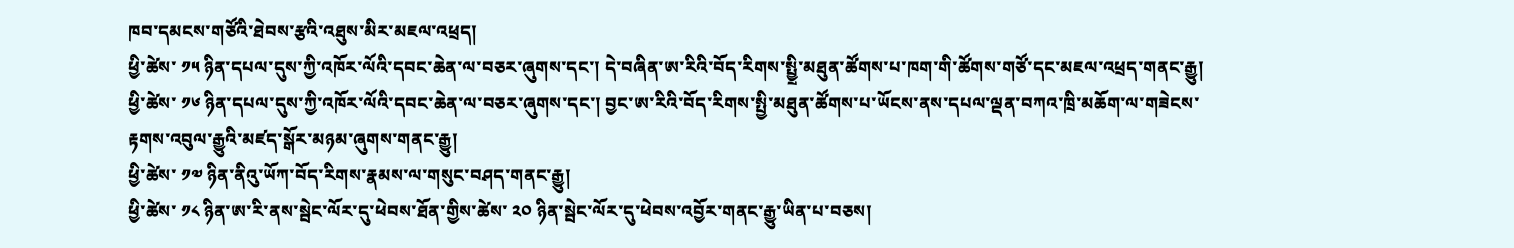ཁབ་དམངས་གཙོའི་ཐེབས་རྩའི་འཐུས་མིར་མཇལ་འཕྲད།
ཕྱི་ཚེས་ ༡༥ ཉིན་དཔལ་དུས་ཀྱི་འཁོར་ལོའི་དབང་ཆེན་ལ་བཅར་ཞུགས་དང་། དེ་བཞིན་ཨ་རིའི་བོད་རིགས་སྤྱྲི་མཐུན་ཚོགས་པ་ཁག་གི་ཚོགས་གཙོ་དང་མཇལ་འཕྲད་གནང་རྒྱུ།
ཕྱི་ཚེས་ ༡༦ ཉིན་དཔལ་དུས་ཀྱི་འཁོར་ལོའི་དབང་ཆེན་ལ་བཅར་ཞུགས་དང་། བྱང་ཨ་རིའི་བོད་རིགས་སྤྱི་མཐུན་ཚོགས་པ་ཡོངས་ནས་དཔལ་ལྡན་བཀའ་ཁྲི་མཆོག་ལ་གཟེངས་རྟགས་འབུལ་རྒྱུའི་མཛད་སྒོར་མཉམ་ཞུགས་གནང་རྒྱུ།
ཕྱི་ཚེས་ ༡༧ ཉིན་ནིའུ་ཡོཀ་བོད་རིགས་རྣམས་ལ་གསུང་བཤད་གནང་རྒྱུ།
ཕྱི་ཚེས་ ༡༨ ཉིན་ཨ་རི་ནས་སྦེང་ལོར་དུ་ཕེབས་ཐོན་གྱིས་ཚེས་ ༢༠ ཉིན་སྦེང་ལོར་དུ་ཕེབས་འབྱོར་གནང་རྒྱུ་ཡིན་པ་བཅས།